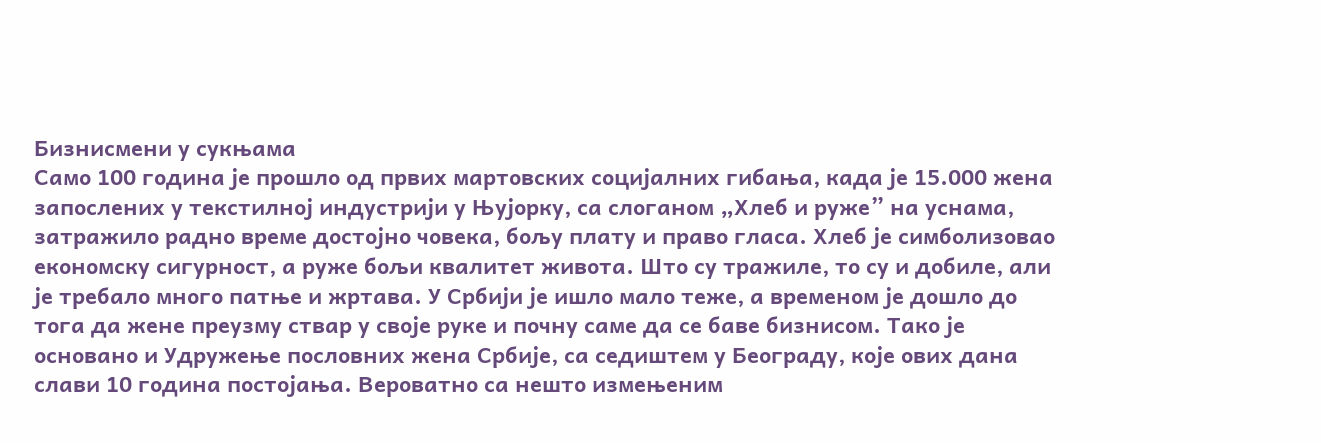Бизнисмени у сукњама
Само 100 година је прошло од првих мартовских социјалних гибања, када је 15.000 жена запослених у текстилној индустрији у Њујорку, са слоганом „Хлеб и руже” на уснама, затражило радно време достојно човека, бољу плату и право гласа. Хлеб је симболизовао економску сигурност, а руже бољи квалитет живота. Што су тражиле, то су и добиле, али је требало много патње и жртава. У Србији је ишло мало теже, а временом је дошло до тога да жене преузму ствар у своје руке и почну саме да се баве бизнисом. Тако је основано и Удружење пословних жена Србије, са седиштем у Београду, које ових дана слави 10 година постојања. Вероватно са нешто измењеним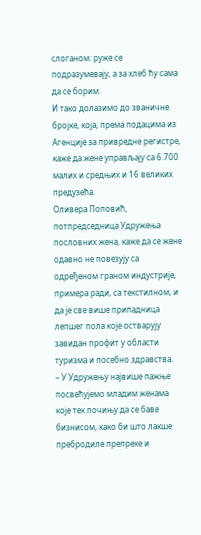слоганом: руже се подразумевају, а за хлеб ћу сама да се борим.
И тако долазимо до званичне бројке, која, према подацима из Агенције за привредне регистре, каже да жене управљају са 6.700 малих и средњих и 16 великих предузећа.
Оливера Поповић, потпредседница Удружења пословних жена, каже да се жене одавно не повезују са одређеном граном индустрије, примера ради, са текстилном, и да је све више припадница лепшег пола које остварују завидан профит у области туризма и посебно здравства.
– У Удружењу највише пажње посвећујемо младим женама које тек почињу да се баве бизнисом, како би што лакше пребродиле препреке и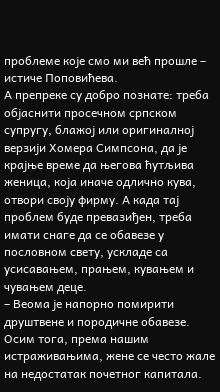проблеме које смо ми већ прошле – истиче Поповићева.
А препреке су добро познате: треба објаснити просечном српском супругу, блажој или оригиналној верзији Хомера Симпсона, да је крајње време да његова ћутљива женица, која иначе одлично кува, отвори своју фирму. А када тај проблем буде превазиђен, треба имати снаге да се обавезе у пословном свету, ускладе са усисавањем, прањем, кувањем и чувањем деце.
– Веома је напорно помирити друштвене и породичне обавезе. Осим тога, према нашим истраживањима, жене се често жале на недостатак почетног капитала.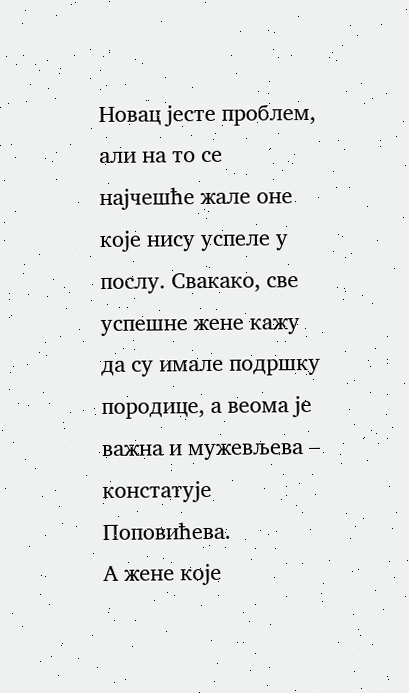Новац јесте проблем, али на то се најчешће жале оне које нису успеле у послу. Свакако, све успешне жене кажу да су имале подршку породице, а веома је важна и мужевљева – констатује Поповићева.
А жене које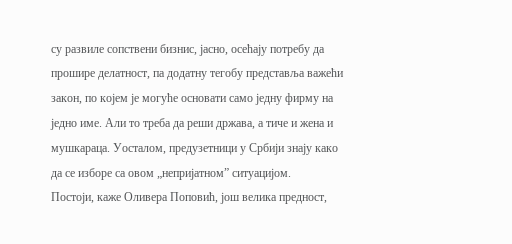су развиле сопствени бизнис, јасно, осећају потребу да прошире делатност, па додатну тегобу представља важећи закон, по којем је могуће основати само једну фирму на једно име. Али то треба да реши држава, а тиче и жена и мушкараца. Уосталом, предузетници у Србији знају како да се изборе са овом „непријатном” ситуацијом.
Постоји, каже Оливера Поповић, још велика предност,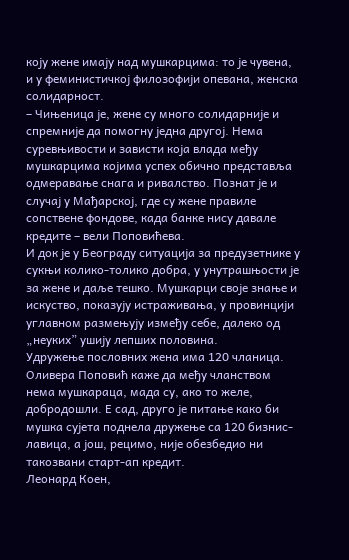коју жене имају над мушкарцима: то је чувена, и у феминистичкој филозофији опевана, женска солидарност.
– Чињеница је, жене су много солидарније и спремније да помогну једна другој. Нема суревњивости и зависти која влада међу мушкарцима којима успех обично представља одмеравање снага и ривалство. Познат је и случај у Мађарској, где су жене правиле сопствене фондове, када банке нису давале кредите – вели Поповићева.
И док је у Београду ситуација за предузетнике у сукњи колико-толико добра, у унутрашњости је за жене и даље тешко. Мушкарци своје знање и искуство, показују истраживања, у провинцији углавном размењују између себе, далеко од „неуких” ушију лепших половина.
Удружење пословних жена има 120 чланица. Оливера Поповић каже да међу чланством нема мушкараца, мада су, ако то желе, добродошли. Е сад, друго је питање како би мушка сујета поднела дружење са 120 бизнис-лавица, а још, рецимо, није обезбедио ни такозвани старт-ап кредит.
Леонард Коен,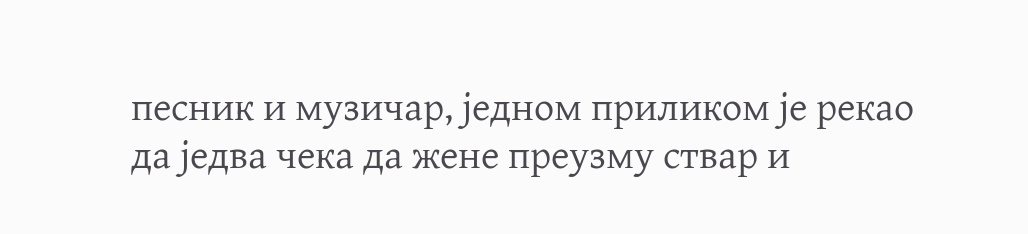песник и музичар, једном приликом је рекао да једва чека да жене преузму ствар и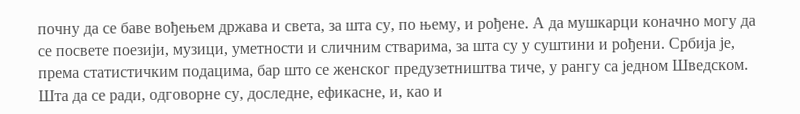почну да се баве вођењем држава и света, за шта су, по њему, и рођене. А да мушкарци коначно могу да се посвете поезији, музици, уметности и сличним стварима, за шта су у суштини и рођени. Србија је, према статистичким подацима, бар што се женског предузетништва тиче, у рангу са једном Шведском. Шта да се ради, одговорне су, доследне, ефикасне, и, као и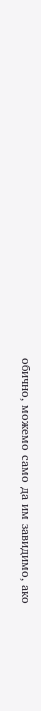обично, можемо само да им завидимо, ако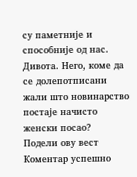су паметније и способније од нас. Дивота. Него, коме да се долепотписани жали што новинарство постаје начисто женски посао?
Подели ову вест
Комeнтар успeшно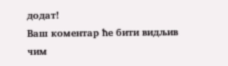додат!
Ваш комeнтар ћe бити видљив чим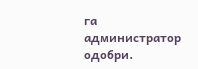га администратор одобри.